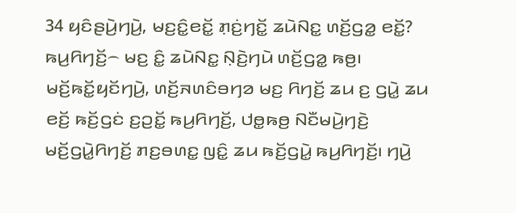34 ꤟꤢꤨꤔꤣꤧ꤬ꤚꤣꤧ꤬, ꤗꤢ꤬ꤢꤨ꤭ꤕꤢꤩ꤭ ꤊ꤫ꤢꤦ꤬ꤚꤢꤩ꤭ ꤘꤣꤧꤡꤢ꤭ ꤛꤢꤩ꤬ꤞꤤ꤭ ꤕꤢꤩ꤭? ꤒꤣ꤬ꤖꤚꤢꤩ꤬꤮ ꤗꤢ꤬ ꤢꤨ꤭ ꤘꤣꤧꤡꤢ꤭ ꤡ꤫ꤢꤧ꤬ꤚꤣꤧ ꤛꤢꤩ꤬ꤞꤤ꤭ ꤒꤥ꤬꤯ ꤗꤢꤩ꤬ꤒꤢꤩ꤭ꤟꤢꤩꤚꤣꤧ꤬, ꤛꤢꤩ꤬ꤏꤛꤢꤨꤋꤚꤤ ꤗꤢ꤬ ꤖꤚꤢꤩ꤬ ꤘꤣ ꤢ꤬ ꤞꤣꤧ꤭ ꤘꤣ ꤕꤢꤩ꤬ ꤒꤢꤩ꤬ꤞꤢꤦ ꤢ꤬ꤑꤢꤩ꤭ ꤒꤣ꤬ꤖꤚꤢꤩ꤬, ꤓꤥ꤭ꤒꤥ꤬ ꤡꤢꤪꤗꤣꤧ꤬ꤚꤢꤧ꤬ ꤗꤢꤩ꤬ꤞꤣꤧ꤭ꤖꤚꤢꤩ꤬ ꤊꤢ꤬ꤋꤛꤢ꤭ ꤜꤢꤨ꤭ ꤘꤣ ꤒꤢꤩ꤬ꤞꤣꤧ꤭ ꤒꤣ꤬ꤖꤚꤢꤩ꤬꤯ ꤚꤣꤧ꤬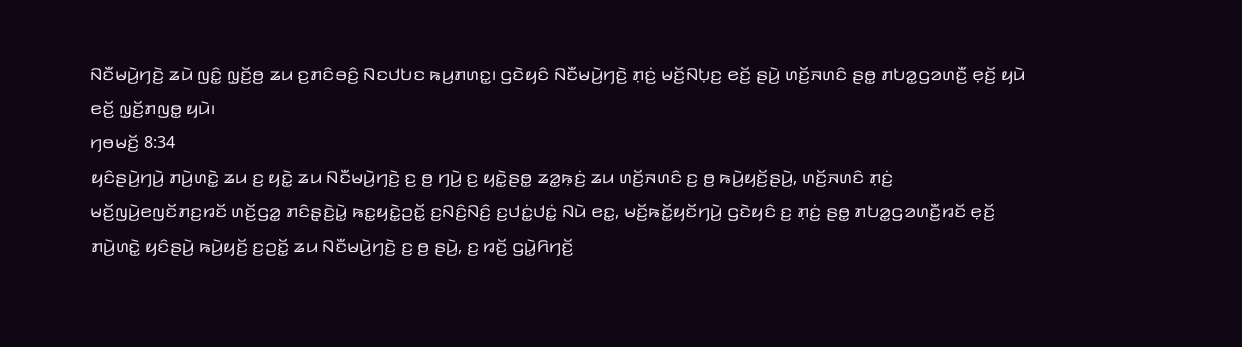ꤡꤢꤪꤗꤣꤧ꤬ꤚꤢꤧ꤬ ꤘꤣꤧ ꤜꤢꤨ꤭ ꤜ꤫ꤢꤩ꤬ꤥ꤬ ꤘꤣ ꤢ꤬ꤊꤢꤨꤋꤢꤨ꤬ ꤡꤢꤓꤝꤢ ꤒꤣ꤬ꤊꤛꤢ꤭꤯ ꤞꤢꤧꤟꤢꤨ ꤡꤢꤪꤗꤣꤧ꤬ꤚꤢꤧ꤬ ꤊ꤫ꤢꤦ꤬ ꤗꤢꤩ꤬ꤡꤝ꤫ꤢ꤬ ꤕꤢꤩ꤬ ꤔꤣꤧ꤬ ꤛꤢꤩ꤬ꤏꤛꤢꤨ ꤔꤥ꤭ ꤊꤝꤤ꤭ꤞꤤꤛꤢꤪ꤬ ꤕ꤫ꤢꤩ꤬ ꤟꤣꤧ ꤕꤢꤩ꤬ ꤜ꤫ꤢꤩ꤬ꤊꤜꤥ꤭ ꤟꤣꤧ꤯
ꤚꤥꤗꤢꤩ꤬ 8:34
ꤟꤢꤨꤔꤣꤧ꤬ꤚꤣꤧ꤬ ꤊꤣꤧ꤬ꤛꤢꤧ꤭ ꤘꤣ ꤢ꤬ ꤟꤢꤧ꤭ ꤘꤣ ꤡꤢꤪꤗꤣꤧ꤬ꤚꤢꤧ꤬ ꤢ꤬ ꤥ꤬ ꤚꤣꤧ꤬ ꤢ꤬ ꤟꤢꤧ꤭ꤔꤥ꤭ ꤘꤤ꤭ꤒ꤫ꤢꤦ꤬ ꤘꤣ ꤛꤢꤩ꤬ꤏꤛꤢꤨ ꤢ꤬ ꤥ꤬ ꤒꤣꤧ꤬ꤟꤢꤩ꤬ꤔꤣꤧ꤬, ꤛꤢꤩ꤬ꤏꤛꤢꤨ ꤊ꤫ꤢꤦ꤬ ꤗꤢꤩ꤬ꤜꤣꤧ꤬ꤕꤜꤢꤩꤊꤢ꤬ꤙꤢꤩ ꤛꤢꤩ꤬ꤞꤤ꤭ ꤊꤢꤨꤔ꤫ꤢꤧ꤬ꤣꤧ꤭ ꤒꤢ꤭ꤟꤢꤧ꤭ꤑꤢꤩ꤭ ꤢ꤬ꤡꤢꤨ꤬ꤡꤢꤨ꤬ ꤢ꤬ꤓꤢꤦ꤭ꤓꤢꤦ꤭ ꤡꤣꤧ ꤕꤢ꤭, ꤗꤢꤩ꤬ꤒꤢꤩ꤭ꤟꤢꤩꤚꤣꤧ꤬ ꤞꤢꤧꤟꤢꤨ ꤢ꤬ ꤊ꤫ꤢꤦ꤬ ꤔꤥ꤭ ꤊꤝꤤ꤭ꤞꤤꤛꤢꤪ꤬ꤙꤢꤩ ꤕ꤫ꤢꤩ꤬ ꤊꤣꤧ꤬ꤛꤢꤧ꤭ ꤟꤢꤨꤔꤣꤧ꤬ ꤒꤣꤧ꤬ꤟꤢꤩ꤬ ꤢ꤬ꤑꤢꤩ꤭ ꤘꤣ ꤡꤢꤪꤗꤣꤧ꤬ꤚꤢꤧ꤬ ꤢ꤬ ꤥ꤬ ꤔꤣꤧ꤬, ꤢ꤬ ꤙꤢꤩ꤬ ꤞꤣꤧ꤭ꤖꤚꤢꤩ꤬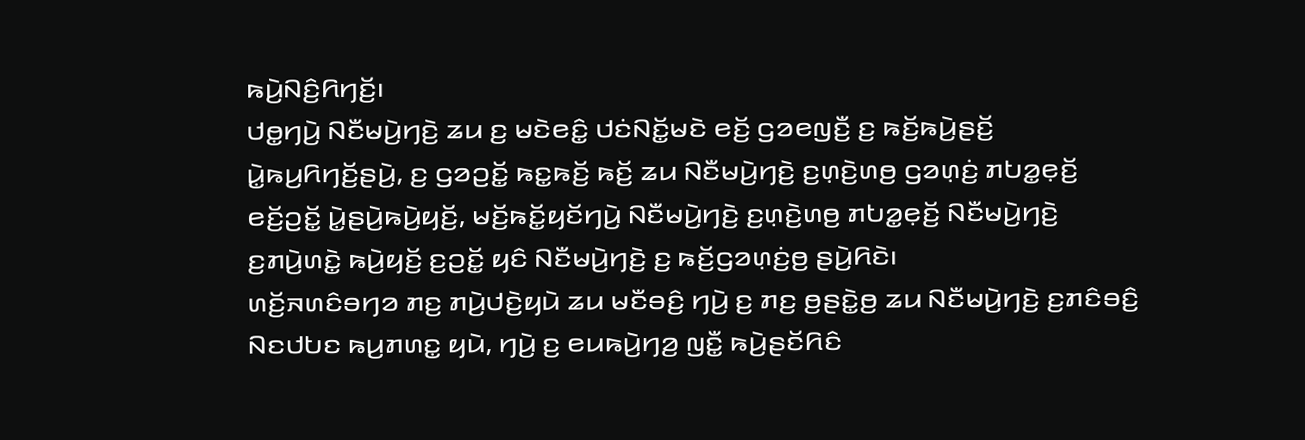ꤒꤣꤧ꤬ꤡꤢꤨ꤬ꤖꤚꤢꤩ꤬꤯
ꤓꤥ꤭ꤚꤣꤧ꤬ ꤡꤢꤪꤗꤣꤧ꤬ꤚꤢꤧ꤬ ꤘꤣ ꤢ꤬ ꤗꤢꤧꤕꤢꤨ꤭ ꤓꤢꤦꤡꤢꤩ꤭ꤗꤢꤧ ꤕꤢꤩ꤬ ꤞꤤꤕꤜꤢꤪ꤬ ꤢ꤬ ꤒꤢꤩ꤬ꤒꤣꤧ꤬ꤔꤢꤩ꤬ ꤣꤧ꤭ꤒꤣ꤬ꤖꤚꤢꤩ꤬ꤔꤣꤧ꤬, ꤢ꤬ ꤞꤤꤑꤢꤩ꤭ ꤒꤢ꤭ꤒꤢꤩ꤬ ꤒꤢꤩ꤬ ꤘꤣ ꤡꤢꤪꤗꤣꤧ꤬ꤚꤢꤧ꤬ ꤢ꤬ꤛ꤫ꤢꤧ꤬ꤛꤥ꤬ ꤞꤤꤛ꤫ꤢꤦ꤬ ꤊꤝꤤ꤭ꤕ꤫ꤢꤩ꤬ ꤕꤢꤩ꤬ꤑꤢꤩ꤭ ꤣꤧ꤭ꤔꤣꤧ꤬ꤒꤣꤧ꤬ꤟꤢꤩ꤬, ꤗꤢꤩ꤬ꤒꤢꤩ꤭ꤟꤢꤩꤚꤣꤧ꤬ ꤡꤢꤪꤗꤣꤧ꤬ꤚꤢꤧ꤬ ꤢ꤬ꤛ꤫ꤢꤧ꤬ꤛꤥ꤬ ꤊꤝꤤ꤭ꤕ꤫ꤢꤩ꤬ ꤡꤢꤪꤗꤣꤧ꤬ꤚꤢꤧ꤬ ꤢ꤬ꤊꤣꤧ꤬ꤛꤢꤧ꤭ ꤒꤣꤧ꤬ꤟꤢꤩ꤬ ꤢ꤬ꤑꤢꤩ꤭ ꤟꤢꤨ ꤡꤢꤪꤗꤣꤧ꤬ꤚꤢꤧ꤬ ꤢ꤬ ꤒꤢꤩ꤬ꤞꤤꤛ꤫ꤢꤦ꤬ꤥ꤬ ꤔꤣꤧ꤬ꤖꤢꤧ꤯
ꤛꤢꤩ꤬ꤏꤛꤢꤨꤋꤚꤤ ꤊꤢ꤬ ꤊꤣꤧ꤬ꤓꤢꤧ꤬ꤟꤣꤧ ꤘꤣ ꤗꤢꤪꤋꤢꤨ꤬ ꤚꤣꤧ꤬ ꤢ꤬ ꤊꤢ꤬ ꤥ꤬ꤔꤢꤧ꤭ꤥ꤬ ꤘꤣ ꤡꤢꤪꤗꤣꤧ꤬ꤚꤢꤧ꤬ ꤢ꤬ꤊꤢꤨꤋꤢꤨ꤬ ꤡꤢꤓꤝꤢ ꤒꤣ꤬ꤊꤛꤢ꤭ ꤟꤣꤧ, ꤚꤣꤧ꤬ ꤢ꤬ ꤕꤣꤒꤣꤧ꤬ꤚꤤ꤬ ꤜꤢꤪ꤭ ꤒꤣꤧ꤬ꤔꤢꤩꤖꤢꤨ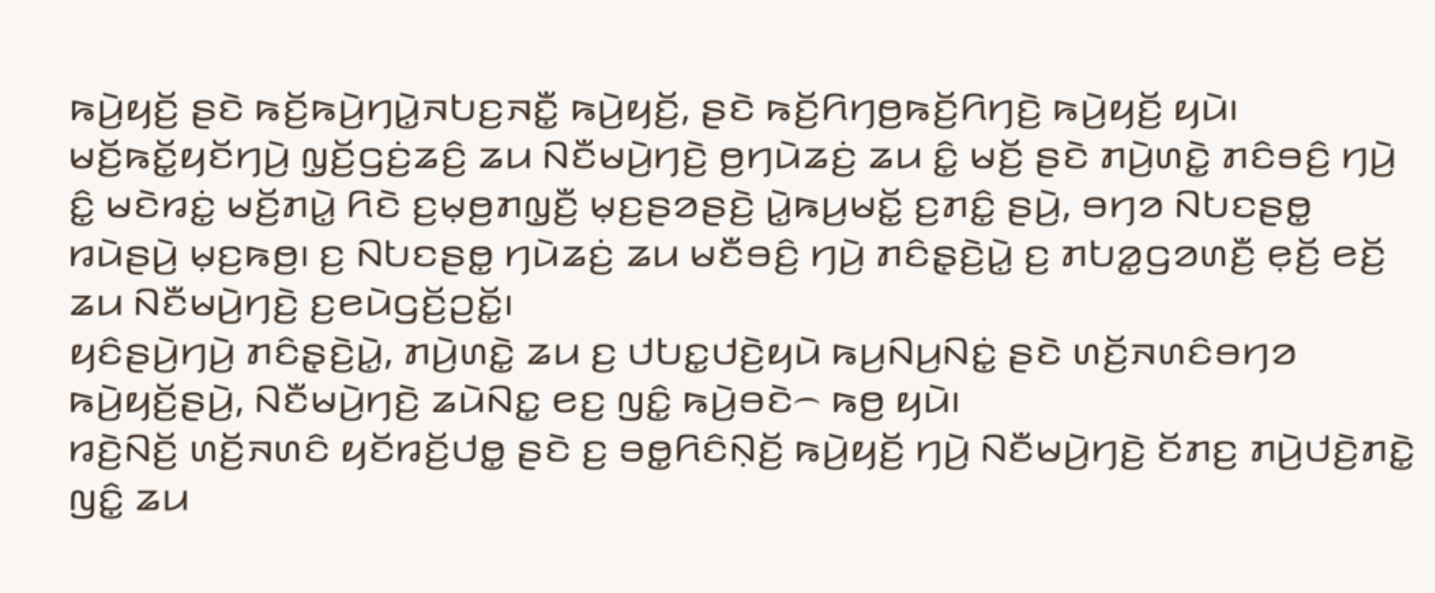ꤒꤣꤧ꤬ꤟꤢꤩ꤬ ꤔꤢꤧ ꤒꤢꤩ꤬ꤒꤣꤧ꤬ꤚꤣꤧ꤭ꤏꤝꤢ꤬ꤏꤢꤪ꤭ ꤒꤣꤧ꤬ꤟꤢꤩ꤬, ꤔꤢꤧ ꤒꤢꤩ꤬ꤖꤚꤥ꤬ꤒꤢꤩ꤬ꤖꤚꤢꤧ꤬ ꤒꤣꤧ꤬ꤟꤢꤩ꤬ ꤟꤣꤧ꤯
ꤗꤢꤩ꤬ꤒꤢꤩ꤭ꤟꤢꤩꤚꤣꤧ꤬ ꤜ꤫ꤢꤩ꤬ꤞꤢꤦ꤬ꤘꤢꤨ꤬ ꤘꤣ ꤡꤢꤪꤗꤣꤧ꤬ꤚꤢꤧ꤬ ꤥ꤬ꤚꤣꤧꤘꤢꤦ꤬ ꤘꤣ ꤢꤨ꤭ ꤗꤢꤩ꤬ ꤔꤢꤧ ꤊꤣꤧ꤬ꤛꤢꤧ꤭ ꤊꤢꤨꤋꤢꤨ꤬ ꤚꤣꤧ꤬ ꤢꤨ꤭ ꤗꤢꤧꤙꤢꤦ꤭ ꤗꤢꤩ꤬ꤊꤣꤧ꤭ ꤖꤢꤧ ꤢ꤬ꤗ꤫ꤥ꤬ꤊꤜ꤫ꤢꤪ꤬ ꤗ꤫ꤢ꤬ꤔꤤꤔꤢꤧ꤬ ꤣꤧ꤭ꤒꤣ꤬ꤗꤢꤩ꤭ ꤢ꤬ꤊꤢꤨ꤭ ꤔꤣꤧ꤬, ꤋꤚꤤ ꤡꤝꤢꤔꤥ꤭ ꤙꤣꤧꤔꤣꤧ꤬ ꤗ꤫ꤢ꤬ꤒꤥ꤬꤯ ꤢ꤬ ꤡꤝꤢꤔꤥ꤭ ꤚꤣꤧꤘꤢꤦ꤬ ꤘꤣ ꤗꤢꤪꤋꤢꤨ꤬ ꤚꤣꤧ꤬ ꤊꤢꤨꤔ꤫ꤢꤧ꤬ꤣꤧ꤭ ꤢ꤬ ꤊꤝꤤ꤭ꤞꤤꤛꤢꤪ꤬ ꤕ꤫ꤢꤩ꤬ ꤕꤢꤩ꤬ ꤘꤣ ꤡꤢꤪꤗꤣꤧ꤬ꤚꤢꤧ꤬ ꤢ꤬ꤕꤣꤧꤞꤢꤩ꤬ꤑꤢꤩ꤭꤯
ꤟꤢꤨꤔꤣꤧ꤬ꤚꤣꤧ꤬ ꤊꤢꤨꤔ꤫ꤢꤧ꤬ꤣꤧ꤭, ꤊꤣꤧ꤬ꤛꤢꤧ꤭ ꤘꤣ ꤢ꤬ ꤓꤝꤢ꤭ꤓꤢꤧ꤬ꤟꤣꤧ ꤒꤣ꤬ꤡꤣ꤬ꤡꤢꤦ꤭ ꤔꤢꤧ ꤛꤢꤩ꤬ꤏꤛꤢꤨꤋꤚꤤ ꤒꤣꤧ꤬ꤟꤢꤩ꤬ꤔꤣꤧ꤬, ꤡꤢꤪꤗꤣꤧ꤬ꤚꤢꤧ꤬ ꤘꤣꤧꤡꤢ꤭ ꤕꤢ꤬ ꤜꤢꤨ꤭ ꤒꤣꤧ꤬ꤋꤢꤧ꤮ ꤒꤥ꤬ ꤟꤣꤧ꤯
ꤙꤢꤧ꤬ꤡꤢꤩ꤬ ꤛꤢꤩ꤬ꤏꤛꤢꤨ ꤟꤢꤩꤙꤢꤩ꤬ꤓꤥ꤭ ꤔꤢꤧ ꤢ꤬ ꤋꤥ꤭ꤖꤢꤨꤡ꤫ꤢꤩ꤬ ꤒꤣꤧ꤬ꤟꤢꤩ꤬ ꤚꤣꤧ꤬ ꤡꤢꤪꤗꤣꤧ꤬ꤚꤢꤧ꤬ ꤢꤩꤊꤢ꤬ ꤊꤣꤧ꤬ꤓꤢꤧ꤬ꤊꤢꤧ꤭ ꤜꤢꤨ꤭ ꤘꤣ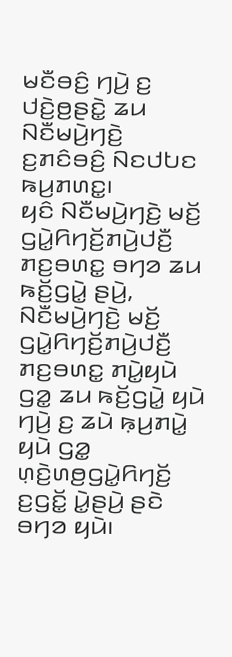ꤗꤢꤪꤋꤢꤨ꤬ ꤚꤣꤧ꤬ ꤢ꤬ ꤓꤢꤧ꤬ꤥ꤬ꤔꤢꤧ꤭ ꤘꤣ ꤡꤢꤪꤗꤣꤧ꤬ꤚꤢꤧ꤬ ꤢ꤬ꤊꤢꤨꤋꤢꤨ꤬ ꤡꤢꤓꤝꤢ ꤒꤣ꤬ꤊꤛꤢ꤭꤯
ꤟꤢꤨ ꤡꤢꤪꤗꤣꤧ꤬ꤚꤢꤧ꤬ ꤗꤢꤩ꤬ ꤞꤣꤧ꤭ꤖꤚꤢꤩ꤬ꤊꤣꤧ꤬ꤓꤢꤪ꤬ ꤊꤢ꤬ꤋꤛꤢ꤭ ꤋꤚꤤ ꤘꤣ ꤒꤢꤩ꤬ꤞꤣꤧ꤭ ꤔꤣꤧ꤬, ꤡꤢꤪꤗꤣꤧ꤬ꤚꤢꤧ꤬ ꤗꤢꤩ꤬ ꤞꤣꤧ꤭ꤖꤚꤢꤩ꤬ꤊꤣꤧ꤬ꤓꤢꤪ꤬ ꤊꤢ꤬ꤋꤛꤢ꤭ ꤊꤣꤧ꤭ꤟꤣꤧ ꤞꤤ꤭ ꤘꤣ ꤒꤢꤩ꤬ꤞꤣꤧ꤭ ꤟꤣꤧ ꤚꤣꤧ꤬ ꤢ꤬ ꤘꤣꤧ ꤒ꤫ꤣ꤬ꤊꤣꤧ꤭ ꤟꤣꤧ ꤞꤤ꤭ ꤛ꤫ꤢꤧ꤬ꤛꤥ꤬ꤞꤣꤧ꤭ꤖꤚꤢꤩ꤬ ꤢ꤬ꤞꤢꤩ꤭ ꤣꤧ꤭ꤔꤣꤧ꤬ ꤔꤢꤧ ꤋꤚꤤ ꤟꤣꤧ꤯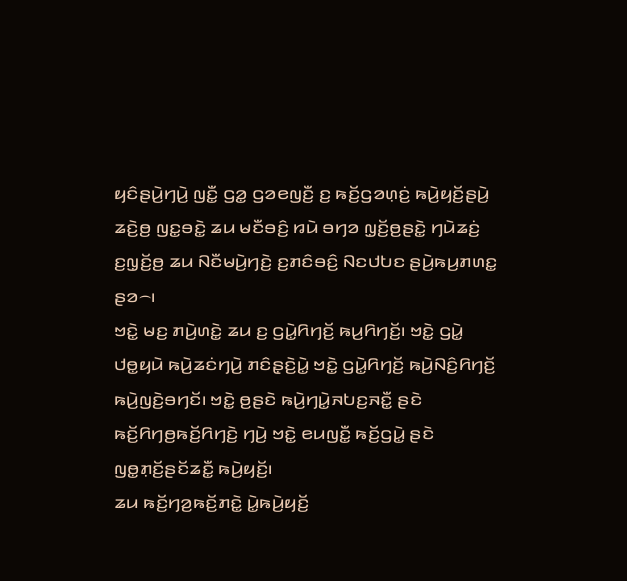ꤟꤢꤨꤔꤣꤧ꤬ꤚꤣꤧ꤬ ꤜꤢꤪ꤭ ꤞꤤ꤭ ꤞꤤꤕꤜꤢꤪ꤬ ꤢ꤬ ꤒꤢꤩ꤬ꤞꤤꤛ꤫ꤢꤦ꤬ ꤒꤣꤧ꤬ꤟꤢꤩ꤬ꤔꤣꤧ꤬ ꤘꤢꤧ꤬ꤥ꤬ ꤜꤢ꤭ꤋꤢꤧ꤭ ꤘꤣ ꤗꤢꤪꤋꤢꤨ꤬ ꤙꤣꤧ ꤋꤚꤤ ꤜ꤫ꤢꤩ꤬ꤥ꤬ꤔꤢꤧ꤭ ꤚꤣꤧꤘꤢꤦ꤬ ꤢ꤬ꤜ꤫ꤢꤩ꤬ꤥ꤬ ꤘꤣ ꤡꤢꤪꤗꤣꤧ꤬ꤚꤢꤧ꤬ ꤢ꤬ꤊꤢꤨꤋꤢꤨ꤬ ꤡꤢꤓꤝꤢ ꤔꤣꤧ꤬ꤒꤣ꤬ꤊꤛꤢ꤭ ꤔꤤ꤮꤯
ꤠꤢꤧ꤭ ꤗꤢ꤬ ꤊꤣꤧ꤬ꤛꤢꤧ꤭ ꤘꤣ ꤢ꤬ ꤞꤣꤧ꤭ꤖꤚꤢꤩ꤬ ꤒꤣ꤬ꤖꤚꤢꤩ꤬꤯ ꤠꤢꤧ꤭ ꤞꤣꤧ꤭ ꤓꤥ꤭ꤟꤣꤧ ꤒꤣꤧ꤬ꤘꤢꤦꤚꤣꤧ꤬ ꤊꤢꤨꤔ꤫ꤢꤧ꤬ꤣꤧ꤭ ꤠꤢꤧ꤭ ꤞꤣꤧ꤭ꤖꤚꤢꤩ꤬ ꤒꤣꤧ꤬ꤡꤢꤨ꤬ꤖꤚꤢꤩ꤬ ꤒꤣꤧ꤬ꤜꤢꤧ꤬ꤋꤚꤢꤩ꤯ ꤠꤢꤧ꤭ ꤥ꤬ꤔꤢꤧ ꤒꤣꤧ꤬ꤚꤣꤧ꤭ꤏꤝꤢ꤬ꤏꤢꤪ꤭ ꤔꤢꤧ ꤒꤢꤩ꤬ꤖꤚꤥ꤬ꤒꤢꤩ꤬ꤖꤚꤢꤧ꤬ ꤚꤣꤧ꤬ ꤠꤢꤧ꤭ ꤕꤣꤜꤢꤪ꤭ ꤒꤢꤩ꤬ꤞꤣꤧ꤭ ꤔꤢꤧ ꤜꤥ꤭ꤊ꤫ꤢꤩ꤬ꤔꤢꤩꤘꤢꤪ꤭ ꤒꤣꤧ꤬ꤟꤢꤩ꤬꤯
ꤘꤣ ꤒꤢꤩ꤬ꤚꤤ꤬ꤒꤢꤩ꤬ꤊꤢꤧ꤭ ꤣꤧ꤭ꤒꤣꤧ꤬ꤟꤢꤩ꤬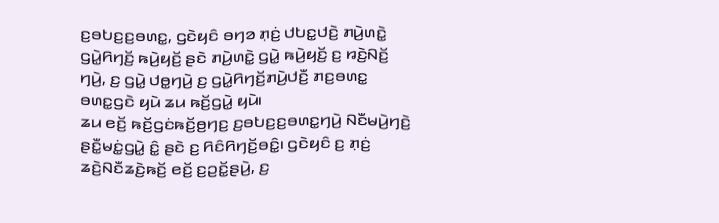ꤢ꤬ꤋꤝꤢ꤬ꤢ꤬ꤋꤛꤢ꤭, ꤞꤢꤧꤟꤢꤨ ꤋꤚꤤ ꤊ꤫ꤢꤦ꤬ ꤓꤝꤢ꤭ꤓꤢꤧ꤬ ꤊꤣꤧ꤬ꤛꤢꤧ꤭ ꤞꤣꤧ꤭ꤖꤚꤢꤩ꤬ ꤒꤣꤧ꤬ꤟꤢꤩ꤬ ꤔꤢꤧ ꤊꤣꤧ꤬ꤛꤢꤧ꤭ ꤞꤣꤧ꤭ ꤒꤣꤧ꤬ꤟꤢꤩ꤬ ꤢ꤬ ꤙꤢꤧ꤬ꤡꤢꤩ꤬ ꤚꤣꤧ꤬, ꤢ꤬ ꤞꤣꤧ꤭ ꤓꤥ꤭ꤚꤣꤧ꤬ ꤢ꤬ ꤞꤣꤧ꤭ꤖꤚꤢꤩ꤬ꤊꤣꤧ꤬ꤓꤢꤪ꤬ ꤊꤢ꤬ꤋꤛꤢ꤭ ꤋꤛꤢ꤭ꤞꤢꤧ ꤟꤣꤧ ꤘꤣ ꤒꤢꤩ꤬ꤞꤣꤧ꤭ ꤟꤣꤧ꤯
ꤘꤣ ꤕꤢꤩ꤬ ꤒꤢꤩ꤬ꤞꤢꤦꤒꤢꤩ꤬ꤥ꤬ꤚꤢ꤬ ꤢ꤬ꤋꤝꤢ꤬ꤢ꤬ꤋꤛꤢ꤭ꤚꤣꤧ꤬ ꤡꤢꤪꤗꤣꤧ꤬ꤚꤢꤧ꤬ ꤔꤢꤪ꤭ꤗꤢꤦ꤭ꤞꤣꤧ꤭ ꤢꤨ꤭ ꤔꤢꤧ ꤢ꤬ ꤖꤢꤨꤖꤚꤢꤩ꤬ꤋꤢꤨ꤭꤯ ꤞꤢꤧꤟꤢꤨ ꤢ꤬ ꤊ꤫ꤢꤦ꤬ ꤘꤢꤧ꤬ꤡꤢꤪꤘꤢꤧ꤬ꤒꤢꤩ꤬ ꤕꤢꤩ꤬ ꤢ꤬ꤑꤢꤩ꤭ꤔꤣꤧ꤬, ꤢ꤬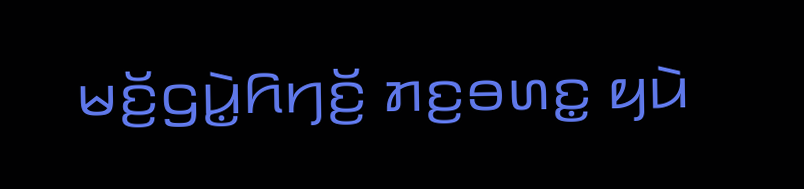ꤗꤢꤩ꤬ꤞꤣꤧ꤭ꤖꤚꤢꤩ꤬ ꤊꤢ꤬ꤋꤛꤢ꤭ ꤟꤣꤧ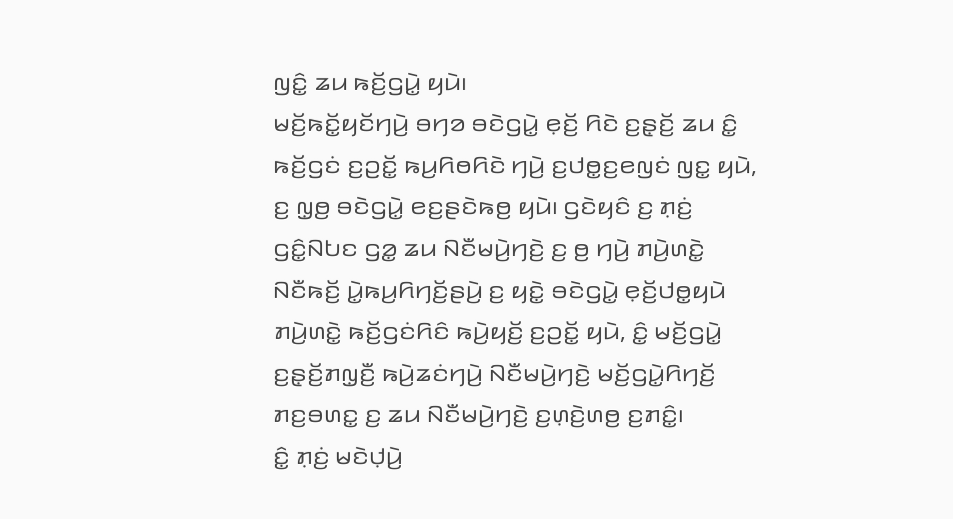ꤜꤢꤨ꤭ ꤘꤣ ꤒꤢꤩ꤬ꤞꤣꤧ꤭ ꤟꤣꤧ꤯
ꤗꤢꤩ꤬ꤒꤢꤩ꤭ꤟꤢꤩꤚꤣꤧ꤬ ꤋꤚꤤ ꤋꤢꤧꤞꤣꤧ꤭ ꤕ꤫ꤢꤩ꤬ ꤖꤢꤧ ꤢ꤬ꤔ꤫ꤢꤩ꤬ ꤘꤣ ꤢꤨ꤭ ꤒꤢꤩ꤬ꤞꤢꤦ ꤢ꤬ꤑꤢꤩ꤭ ꤒꤣ꤬ꤖꤥꤖꤢꤧ ꤚꤣꤧ꤬ ꤢ꤬ꤓꤥ꤭ꤢ꤬ꤕꤜꤢꤦ ꤜꤢ꤭ ꤟꤣꤧ, ꤢ꤬ ꤜ꤫ꤥ꤬ ꤋꤢꤧꤞꤣꤧ꤭ ꤕꤢ꤬ꤔꤢꤧꤒꤥ꤬ ꤟꤣꤧ꤯ ꤞꤢꤧꤟꤢꤨ ꤢ꤬ ꤊ꤫ꤢꤦ꤬ ꤞꤢꤨ꤭ꤡꤝꤢ ꤞꤤ꤭ ꤘꤣ ꤡꤢꤪꤗꤣꤧ꤬ꤚꤢꤧ꤬ ꤢ꤬ ꤥ꤬ ꤚꤣꤧ꤬ ꤊꤣꤧ꤬ꤛꤢꤧ꤭ ꤡꤢꤪꤒꤢꤩ꤬ ꤣꤧ꤭ꤒꤣ꤬ꤖꤚꤢꤩ꤬ꤔꤣꤧ꤬ ꤢ꤬ ꤟꤢꤧ꤭ ꤋꤢꤧꤞꤣꤧ꤭ ꤕ꤫ꤢꤩ꤬ꤓꤥ꤭ꤟꤣꤧ ꤊꤣꤧ꤬ꤛꤢꤧ꤭ ꤒꤢꤩ꤬ꤞꤢꤦꤖꤢꤨ ꤒꤣꤧ꤬ꤟꤢꤩ꤬ ꤢ꤬ꤑꤢꤩ꤭ ꤟꤣꤧ, ꤢꤨ꤭ ꤗꤢꤩ꤬ꤞꤣꤧ꤭ ꤢ꤬ꤔ꤫ꤢꤩ꤬ꤊꤜ꤫ꤢꤪ꤬ ꤒꤣꤧ꤬ꤘꤢꤦꤚꤣꤧ꤬ ꤡꤢꤪꤗꤣꤧ꤬ꤚꤢꤧ꤬ ꤗꤢꤩ꤬ꤞꤣꤧ꤭ꤖꤚꤢꤩ꤬ ꤊꤢ꤬ꤋꤛꤢ꤭ ꤢ꤬ ꤘꤣ ꤡꤢꤪꤗꤣꤧ꤬ꤚꤢꤧ꤬ ꤢ꤬ꤛ꤫ꤢꤧ꤬ꤛꤥ꤬ ꤢ꤬ꤊꤢꤨ꤭꤯
ꤢꤨ꤭ ꤊ꤫ꤢꤦ꤬ ꤗꤢꤧꤓ꤫ꤣꤧ꤬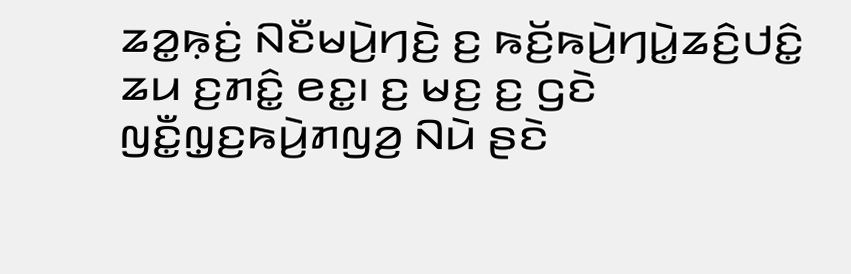ꤘꤤ꤭ꤒ꤫ꤢꤦ꤬ ꤡꤢꤪꤗꤣꤧ꤬ꤚꤢꤧ꤬ ꤢ꤬ ꤒꤢꤩ꤬ꤒꤣꤧ꤬ꤚꤣꤧ꤭ꤘꤢꤨ꤬ꤓꤢꤨ꤭ ꤘꤣ ꤢ꤬ꤊꤢꤨ꤭ ꤕꤢ꤭꤯ ꤢ꤬ ꤗꤢ꤬ ꤢ꤬ ꤞꤢꤧ ꤜꤢꤪ꤭ꤜ꤫ꤢ꤬ꤒꤣꤧ꤬ꤊꤜꤤ꤬ ꤡꤣꤧ ꤔꤢꤧ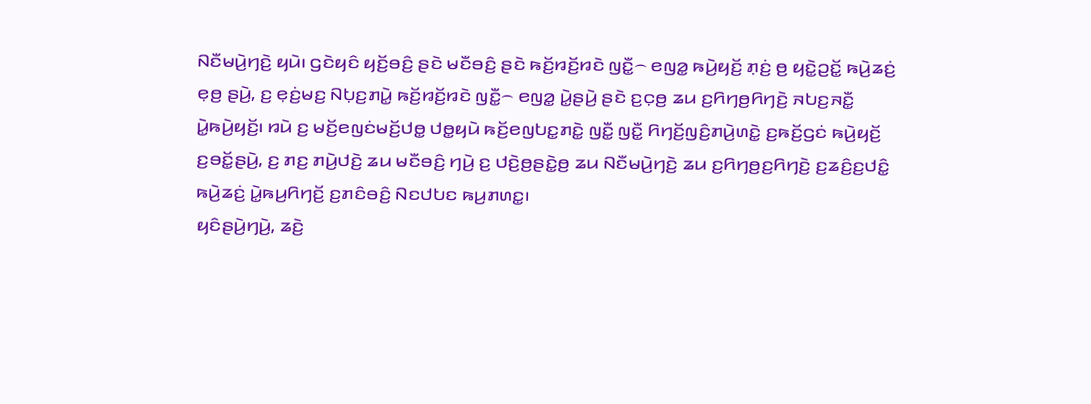ꤡꤢꤪꤗꤣꤧ꤬ꤚꤢꤧ꤬ ꤟꤣꤧ꤯ ꤞꤢꤧꤟꤢꤨ ꤟꤢꤩ꤬ꤋꤢꤨ꤬ ꤔꤢꤧ ꤗꤢꤪꤋꤢꤨ꤬ ꤔꤢꤧ ꤒꤢꤩ꤬ꤙꤢꤩ꤬ꤙꤢꤧ ꤜꤢꤪ꤭꤮ ꤕꤜꤤ꤭ ꤒꤣꤧ꤬ꤟꤢꤩ꤬ ꤊ꤫ꤢꤦ꤬ ꤥ꤬ ꤟꤢꤧ꤭ꤑꤢꤩ꤭ ꤒꤣꤧ꤬ꤘꤢꤦ꤬ ꤕ꤫ꤥ꤬ ꤔꤣꤧ꤬, ꤢ꤬ ꤕ꤫ꤢꤦ꤬ꤗꤢ꤬ ꤡꤝ꤫ꤢ꤬ꤊꤣꤧ꤭ ꤒꤢꤩ꤬ꤙꤢꤩ꤬ꤙꤢꤧ ꤜꤢꤪ꤭꤮ ꤕꤜꤤ꤭ ꤣꤧ꤭ꤔꤣꤧ꤬ ꤔꤢꤧ ꤢ꤬ꤍ꤫ꤥ꤬ ꤘꤣ ꤢ꤬ꤖꤚꤥ꤬ꤖꤚꤢꤧ꤬ ꤏꤝꤢ꤬ꤏꤢꤪ꤭ ꤣꤧ꤭ꤒꤣꤧ꤬ꤟꤢꤩ꤬꤯ ꤙꤣꤧ ꤢ꤬ ꤗꤢꤩ꤬ꤕꤜꤢꤦꤗꤢꤩ꤬ꤓꤥ꤭ ꤓꤥ꤭ꤟꤣꤧ ꤒꤢꤩ꤬ꤕꤜꤝꤢ꤭ꤊꤢꤧ꤭ ꤜꤢꤪ꤭ ꤜꤢꤪ꤭ ꤖꤚꤢꤩ꤬ꤜꤢꤨ꤬ꤊꤣꤧ꤬ꤛꤢꤧ꤭ ꤢ꤬ꤒꤢꤩ꤬ꤞꤢꤦ ꤒꤣꤧ꤬ꤟꤢꤩ꤬ ꤢ꤬ꤋꤢꤩ꤭ꤔꤣꤧ꤬, ꤢ꤬ ꤊꤢ꤬ ꤊꤣꤧ꤬ꤓꤢꤧ꤬ ꤘꤣ ꤗꤢꤪꤋꤢꤨ꤬ ꤚꤣꤧ꤬ ꤢ꤬ ꤓꤢꤧ꤬ꤥ꤬ꤔꤢꤧ꤭ꤥ꤬ ꤘꤣ ꤡꤢꤪꤗꤣꤧ꤬ꤚꤢꤧ꤬ ꤘꤣ ꤢ꤬ꤖꤚꤥ꤬ꤢ꤬ꤖꤚꤢꤧ꤬ ꤢ꤬ꤘꤢꤨ꤬ꤢ꤬ꤓꤢꤨ꤭ ꤒꤣꤧ꤬ꤘꤢꤦ꤬ ꤣꤧ꤭ꤒꤣ꤬ꤖꤚꤢꤩ꤬ ꤢ꤬ꤊꤢꤨꤋꤢꤨ꤬ ꤡꤢꤓꤝꤢ ꤒꤣ꤬ꤊꤛꤢ꤭꤯
ꤟꤢꤨꤔꤣꤧ꤬ꤚꤣꤧ꤬, ꤘꤢꤧ꤬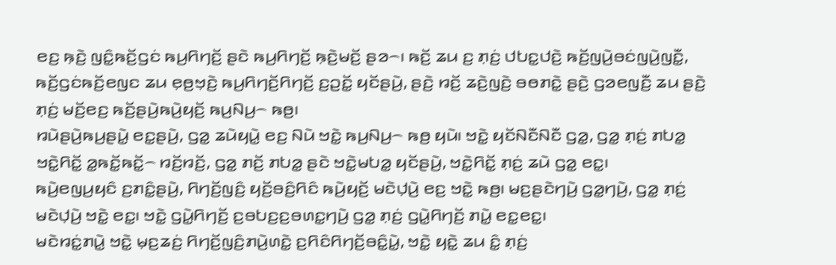ꤕꤢ꤬ ꤒ꤫ꤢꤧ꤬ ꤜꤢꤨ꤭ꤒꤢꤩ꤬ꤞꤢꤦ ꤒꤣ꤬ꤖꤚꤢꤩ꤬ ꤔꤢꤧ ꤒꤣ꤬ꤖꤚꤢꤩ꤬ ꤒ꤫ꤢꤧ꤬ꤗꤢꤩ꤬ ꤔꤤ꤮꤯ ꤒꤢꤩ꤬ ꤘꤣ ꤢ꤬ ꤊ꤫ꤢꤦ꤬ ꤓꤝꤢ꤭ꤓꤢꤧ꤬ ꤒꤢꤩ꤬ꤜꤣꤧ꤬ꤋꤢꤦꤜꤣꤧ꤬ꤜꤢꤪ꤭, ꤒꤢꤩ꤬ꤞꤢꤦꤒꤢꤩ꤬ꤕꤜꤢ ꤘꤣ ꤕ꤫ꤥ꤬ꤠ꤫ꤢꤧ꤬ ꤒꤣ꤬ꤖꤚꤢꤩ꤬ꤖꤚꤢꤩ꤬ ꤢ꤬ꤑꤢꤩ꤭ ꤟꤢꤩꤔꤣꤧ꤬, ꤔꤢꤧ꤬ ꤙꤢꤩ꤬ ꤘꤢꤧ꤬ꤜꤢꤧ꤬ ꤋꤥꤊꤢꤧ꤭ ꤔꤢꤧ꤬ ꤞꤤꤕꤜꤢꤪ꤬ ꤘꤣ ꤔꤢꤧ꤬ ꤊ꤫ꤢꤦ꤬ ꤗꤢꤩ꤬ꤕꤢ꤬ ꤒꤢꤩ꤬ꤔꤣꤧ꤬ꤒꤣꤧ꤬ꤟꤢꤩ꤬ ꤒꤣ꤬ꤡꤣ꤬꤮ ꤒꤥ꤬꤯
ꤙꤣꤧꤔꤣꤧ꤬ꤒꤣ꤬ꤔꤣꤧ꤭ ꤕꤢ꤭ꤔꤣꤧ꤬, ꤞꤤ꤭ ꤘꤣꤧꤟꤣꤧ꤭ ꤕꤢ꤬ ꤡꤣꤧ ꤠꤢꤧ꤭ ꤒꤣ꤬ꤡꤣ꤬꤮ ꤒꤥ꤬ ꤟꤣꤧ꤯ ꤠꤢꤧ꤭ ꤟꤢꤩꤡꤢꤪꤡꤢꤪ ꤞꤤ꤭, ꤞꤤ꤭ ꤊ꤫ꤢꤦ꤬ ꤊꤝꤤ꤭ ꤠꤢꤧ꤭ꤖꤢꤩ꤭ ꤤ꤭ꤒꤢꤩ꤭ꤒꤢꤩ꤭꤮ ꤙꤢꤩ꤬ꤙꤢꤩ꤬, ꤞꤤ꤭ ꤊꤢꤩ꤬ ꤊꤝꤤ꤭ ꤔꤢꤧ ꤠꤢꤧ꤭ꤗꤝꤤ꤭ ꤟꤢꤩꤔꤣꤧ꤬, ꤠꤢꤧ꤭ꤖꤢꤩ꤭ ꤊ꤫ꤢꤦ꤬ ꤘꤣꤧ ꤞꤤ꤭ ꤕꤢ꤭꤯
ꤒꤣꤧ꤬ꤕꤜꤣ꤬ꤟꤢꤨ ꤢ꤬ꤊꤢꤨ꤭ꤔꤣꤧ꤬, ꤖꤚꤢꤩ꤬ꤜꤢꤨ꤬ ꤟꤢꤩ꤬ꤋꤢꤨ꤬ꤖꤢꤨ ꤒꤣꤧ꤬ꤟꤢꤩ꤬ ꤗꤢꤧꤓ꤫ꤣꤧ꤬ ꤕꤢ꤬ ꤠꤢꤧ꤭ ꤒꤥ꤬꤯ ꤗꤢ꤬ꤔꤢꤧꤚꤣꤧ꤬ ꤞꤤ꤭ꤚꤣꤧ꤬, ꤞꤤ꤭ ꤊ꤫ꤢꤦ꤬ ꤗꤢꤧꤓ꤫ꤣꤧ꤬ ꤠꤢꤧ꤭ ꤕꤢ꤭꤯ ꤠꤢꤧ꤭ ꤞꤣꤧ꤭ꤖꤚꤢꤩ꤬ ꤢ꤬ꤋꤝꤢ꤬ꤢ꤬ꤋꤛꤢ꤭ꤚꤣꤧ꤬ ꤞꤤ꤭ ꤊ꤫ꤢꤦ꤬ ꤞꤣꤧ꤭ꤖꤚꤢꤩ꤬ ꤊꤣꤧ꤭ ꤕꤢ꤭ꤕꤢ꤭꤯
ꤗꤢꤧꤙꤢꤦ꤭ꤊꤣꤧ꤭ ꤠꤢꤧ꤭ ꤗ꤫ꤢ꤬ꤘꤢꤦ꤬ ꤖꤚꤢꤩ꤬ꤜꤢꤨ꤬ꤊꤣꤧ꤬ꤛꤢꤧ꤭ ꤢ꤬ꤖꤢꤨꤖꤚꤢꤩ꤬ꤋꤢꤨ꤭ꤣꤧ꤭, ꤠꤢꤧ꤭ ꤟꤢꤧ꤭ ꤘꤣ ꤢꤨ꤭ ꤊ꤫ꤢꤦ꤬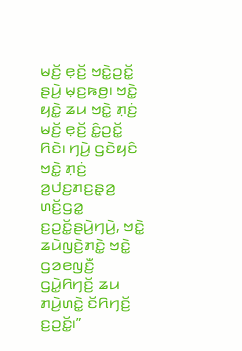ꤗꤢꤩ꤬ ꤕ꤫ꤢꤩ꤬ ꤠꤢꤧ꤭ꤑꤢꤩ꤭ ꤔꤣꤧ꤬ ꤗ꤫ꤢ꤬ꤒꤥ꤬꤯ ꤠꤢꤧ꤭ ꤟꤢꤧ꤭ ꤘꤣ ꤠꤢꤧ꤭ ꤊ꤫ꤢꤦ꤬ ꤗꤢꤩ꤬ ꤕ꤫ꤢꤩ꤬ ꤢꤨ꤭ꤑꤢꤩ꤭ ꤖꤢꤧ꤯ ꤚꤣꤧ꤬ ꤞꤢꤧꤟꤢꤨ ꤠꤢꤧ꤭ ꤊ꤫ꤢꤦ꤬ ꤤ꤬ꤓꤢ꤬ꤊꤢ꤬ꤔ꤫ꤤ꤬ ꤛꤢꤩ꤬ꤞꤤ꤭ ꤢ꤬ꤑꤢꤩ꤭ꤔꤣꤧ꤬ꤚꤣꤧ꤬, ꤠꤢꤧ꤭ ꤘꤣꤧꤜꤢꤧ꤬ꤊꤢꤧ꤭ ꤠꤢꤧ꤭ ꤞꤤꤕꤜꤢꤪ꤬ ꤞꤣꤧ꤭ꤖꤚꤢꤩ꤬ ꤘꤣ ꤊꤣꤧ꤬ꤛꤢꤧ꤭ ꤢꤩꤖꤚꤢꤩ꤬ ꤢ꤬ꤑꤢꤩ꤭꤯”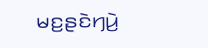ꤗꤢ꤬ꤔꤢꤧꤚꤣꤧ꤬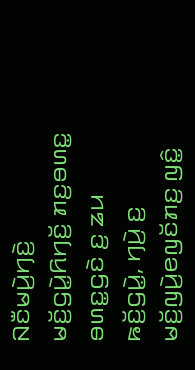ꤡꤢꤪꤗꤣꤧ꤬ꤚꤢꤧ꤬ ꤗꤢꤩ꤬ꤞꤣꤧ꤭ꤖꤚꤢꤩ꤬ ꤊꤢ꤬ꤋꤛꤢ꤭ ꤋꤛꤢ꤭ꤞꤢꤧ ꤢ꤬ ꤘꤣ ꤒꤢꤩ꤬ꤞꤣꤧ꤭, ꤚꤣꤧ꤬ ꤢ꤬ ꤗꤢꤩ꤬ꤜꤣꤧ꤬ꤕꤜꤢꤩꤊꤢ꤬ ꤜꤢꤨ꤭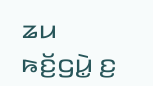ꤘꤣ ꤒꤢꤩ꤬ꤞꤣꤧ꤭ ꤢ꤬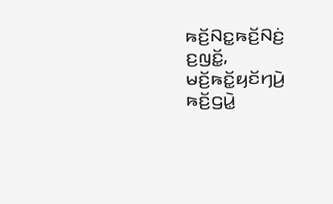ꤒꤢꤩ꤬ꤡꤢ꤭ꤒꤢꤩ꤬ꤡꤢꤦ꤬ ꤢ꤬ꤜꤢꤩ꤭, ꤗꤢꤩ꤬ꤒꤢꤩ꤭ꤟꤢꤩꤚꤣꤧ꤬ ꤒꤢꤩ꤬ꤞꤣꤧ꤭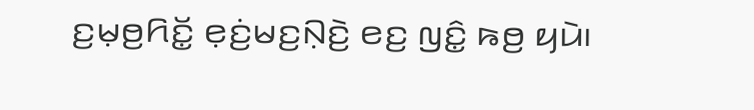ꤢ꤬ꤗ꤫ꤥ꤬ꤖꤢꤩ꤭ ꤕ꤫ꤢꤦ꤬ꤗꤢ꤬ꤡ꤫ꤢꤧ꤬ ꤕꤢ꤬ ꤜꤢꤨ꤭ ꤒꤥ꤬ ꤟꤣꤧ꤯